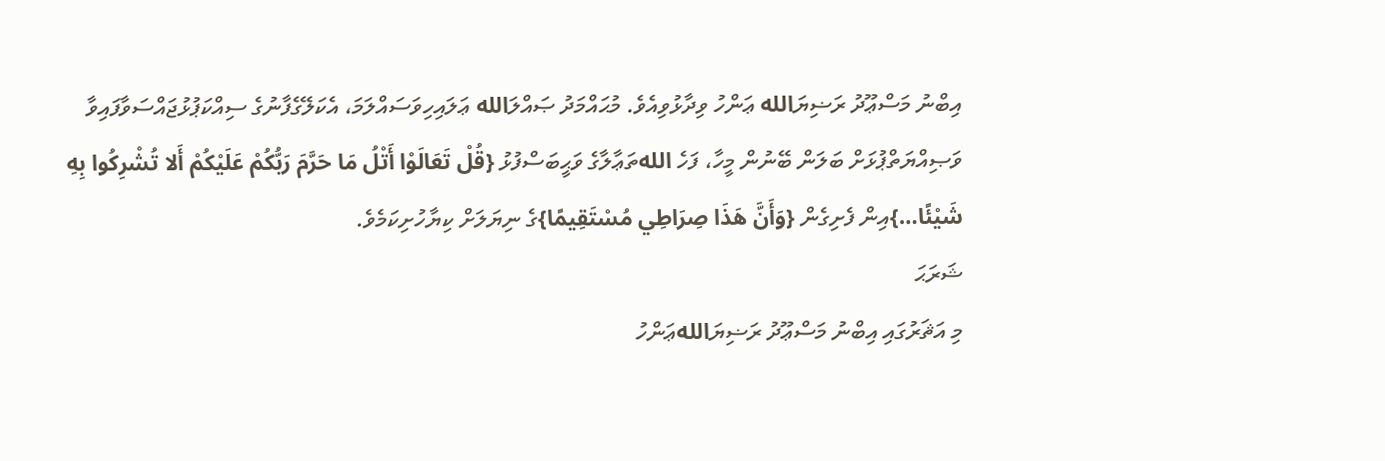އިބްނު މަސްޢޫދު ރަޟިޔަالله ޢަންހު ވިދާޅުވިއެވެ. މުޙައްމަދު ޞައްލަالله ޢަލައިހިވަސައްލަމަ، އެކަލޭގެފާނުގެ ސިއްކަޕުޅުޖައްސަވާފައިވާ ވަޞިއްޔަތްޕުޅަށް ބަލަން ބޭނުން މީހާ، ފަހެ اللهތަޢާލާގެ ވަޙީބަސްފުޅު {قُلْ تَعَالَوْا أَتْلُ مَا حَرَّمَ رَبُّكُمْ عَلَيْكُمْ أَلا تُشْرِكُوا بِهِ شَيْئًا…}އިން ފެށިގެން {وَأَنَّ هَذَا صِرَاطِي مُسْتَقِيمًا}ގެ ނިޔަލަށް ކިޔާހުށިކަމެވެ.
ޝަރަޙަ
މި އަޘަރުގައި އިބްނު މަސްޢޫދު ރަޟިޔަاللهޢަންހު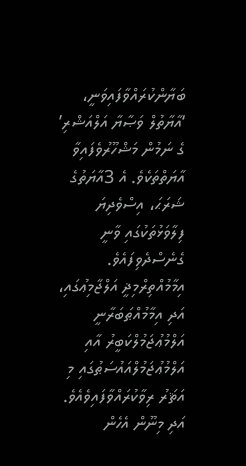ބަޔާންކުރައްވާފައިވަނީ، ‘އާޔާތުލް ވަޞާޔާ އަލްއަޝްރި’ ގެ ނަމުން މަޝްހޫރުވެފައިވާ އާޔަތްތަކެވެ. އެ 3އާޔަތުގެ ޝަރަޙަ، އިސްވެދިޔަ ފިލާވަޅުތަކުގައި ވާނީ ގެނެސްދެވިފައެވެ.
އިމާމުއްތިރްމިޛީ އަލްޖާމިޢުގައި، އަދި އިމާމުއްޠަބަރާނީ އަލްމުޢުޖަމުލްކަބީރު އާއި އަލްމުޢުޖަމުލްއައުސަޠުގައި މި އަޘަރު ރިވާކުރައްވާފައިވެއެވެ. އަދި މިނޫން އެހެން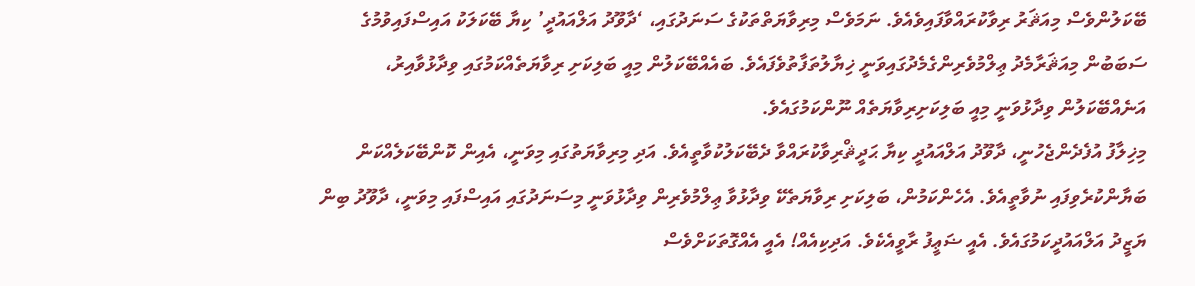ބޭކަލުންވެސް މިއަޘަރު ރިވާކުރައްވާފައިވެއެވެ. ނަމަވެސް މިރިވާޔަތްތަކުގެ ސަނަދުގައި، ‘ދާވޫދު އަލްއައުދީ’ ކިޔާ ބޭކަލަކު އައިސްފައިވުމުގެ ސަބަބުން މިއަޘަރާމެދު ޢިލްމުވެރިންގެމެދުގައިވަނީ ޚިޔާލުތަފާތުވެފައެވެ. ބައެއްބޭކަލުން މިއީ ބަލިކަށި ރިވާޔަތެއްކަމުގައި ވިދާޅުވާއިރު، އަނެއްބޭކަލުން ވިދާޅުވަނީ މިއީ ބަލިކަށިރިވާޔަތެއް ނޫންކަމުގައެވެ.
މިޚިލާފު އުފެދެންޖެހުނީ، ދާވޫދު އަލްއައުދީ ކިޔާ ޙަދީޘްރިވާކުރައްވާ ދެބޭކަލުކުވާތީއެވެ. އަދި މިރިވާޔަތުގައި މިވަނީ، އެއިން ކޮންބޭކަލެއްކަން ބަޔާންކުރެވިފައި ނުވާތީއެވެ. އެހެންކަމުން، ބަލިކަށި ރިވާޔަތެކޭ ވިދާޅުވާ ޢިލްމުވެރިން ވިދާޅުވަނީ މިސަނަދުގައި އައިސްފައި މިވަނީ، ދާވޫދު ބިން ޔަޒީދު އަލްއައުދީކަމުގައެވެ. އެއީ ޟަޢީފު ރާވީއެކެވެ. އަދިކިއެއް! އެއީ އެއްގޮތަކަށްވެސް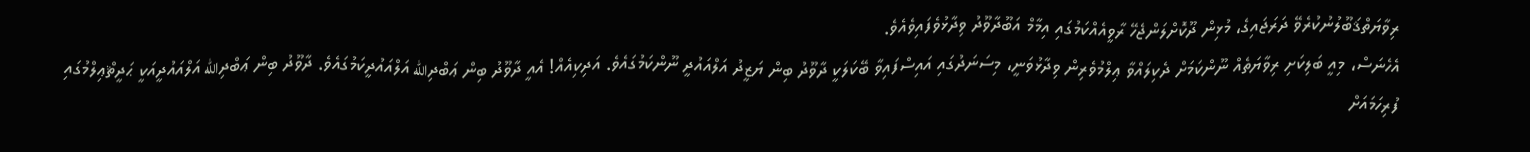ރިވާޔަތްޤަބޫލުނުކުރެވޭ ދަރަޖައިގެ، މުޅިން ދޫކޮށްލަންޖެހޭ ރާވީއެއްކަމުގައި އިމާމް އަބޫދާވޫދު ވިދާޅުވެފައިވެއެވެ.
އެހެނަސް، މިއީ ބަލިކަށި ރިވާޔަތެއް ނޫންކަމަށް ދެކިލައްވާ ޢިލްމުވެރިން ވިދާޅުވަނީ، މިސަނަދުގައި އައިސްފައިވާ ބޭކަލަކީ ދާވޫދު ބިން ޔަޒީދު އަލްއައުދީ ނޫންކަމުގައެވެ. އަދިކިއެއް! އެއީ ދާވޫދު ބިން ޢަބްދިالله އަލްއައުދީކަމުގައެވެ. ދާވޫދު ބިން ޢަބްދިالله އަލްއައުދީއަކީ ޙަދީޘްޢިލްމުގައި ފުރިހަމައަށް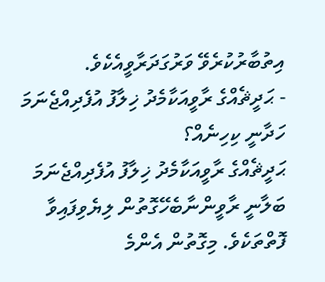އިތުބާރުކުރެވޭ ވަރުގަދަރާވީއެކެވެ.
- ޙަދީޘެއްގެ ރާވީއަކާމެދު ޚިލާފު އުފެދިއްޖެނަމަ ހަދާނީ ކިހިނެއް؟
ޙަދީޘެއްގެ ރާވީއަކާމެދު ޚިލާފު އުފެދިއްޖެނަމަ ބަލާނީ ރާވީންނާބެހޭގޮތުން ލިޔެވިފައިވާ ފޮތްތަކެވެ. މިގޮތުން އެންމެ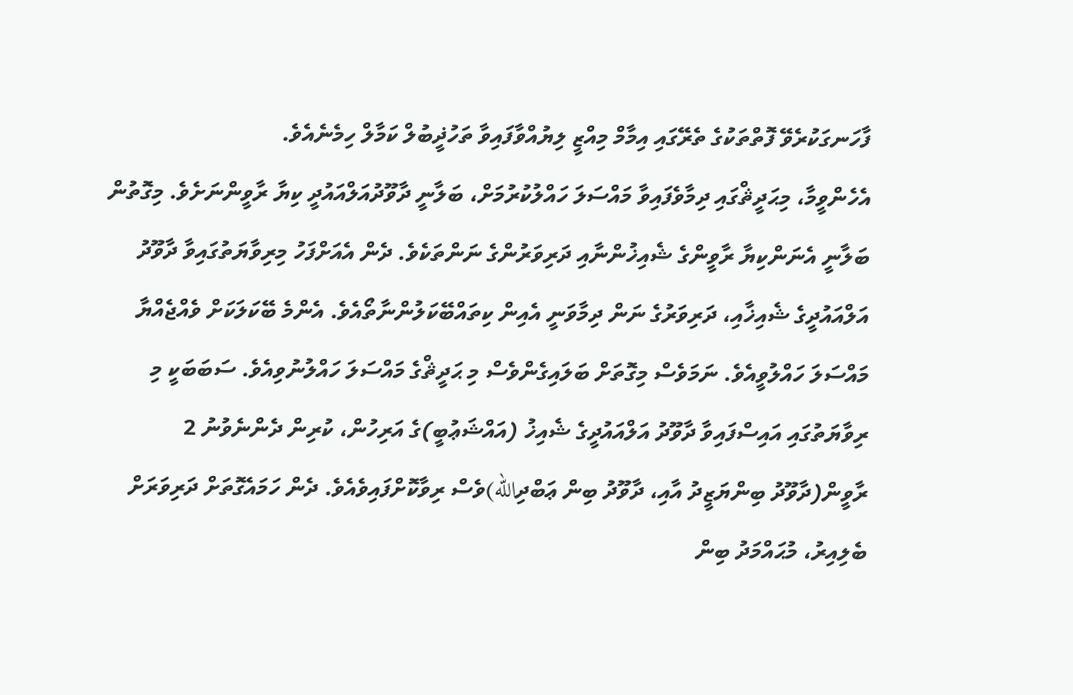ފާހަނގަކުރެވޭ ފޮތްތަކުގެ ތެރޭގައި އިމާމް މިއްޒީ ލިޔުއްވާފައިވާ ތަހުޛީބުލް ކަމާލް ހިމެނެއެވެ.
އެހެންވީމާ، މިޙަދީޘްގައި ދިމާވެފައިވާ މައްސަލަ ހައްލުކުރުމަށް، ބަލާނީ ދާވޫދުއަލްއައުދީ ކިޔާ ރާވީންނަށެވެ. މިގޮތުން ބަލާނީ އެނަންކިޔާ ރާވީންގެ ޝެއިޚުންނާއި ދަރިވަރުންގެ ނަންތަކެވެ. ދެން އެއަށްފަހު މިރިވާޔަތުގައިވާ ދާވޫދު އަލްއައުދީގެ ޝެއިޚާއި، ދަރިވަރުގެ ނަން ދިމާވަނީ އެއިން ކިތައްބޭކަލުންނާތޯއެވެ. އެންމެ ބޭކަލަކަށް ވެއްޖެއްޔާ މައްސަލަ ހައްލުވީއެވެ. ނަމަވެސް މިގޮތަށް ބަލައިގެންވެސް މި ޙަދީޘްގެ މައްސަލަ ހައްލުނުވިއެވެ. ސަބަބަކީ މި ރިވާޔަތުގައި އައިސްފައިވާ ދާވޫދު އަލްއައުދީގެ ޝެއިޚު (އައްޝަޢުބީ)ގެ އަރިހުން، ކުރިން ދެންނެވުނު 2 ރާވީން(ދާވޫދު ބިންޔަޒީދު އާއި، ދާވޫދު ބިން ޢަބްދިالله)ވެސް ރިވާކޮށްފައިވެއެވެ. ދެން ހަމައެގޮތަށް ދަރިވަރަށް ބެލިއިރު، މުޙައްމަދު ބިން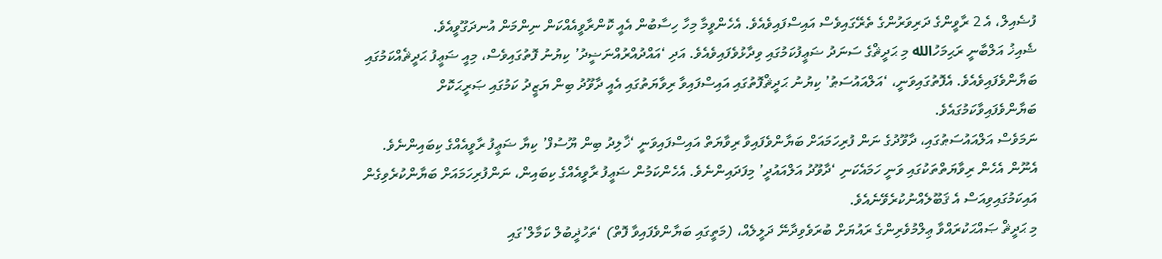ފުޟެއިލް، އެ 2 ރާވީންގެ ދަރިވަރުންގެ ތެރޭގައިވެސް އައިސްފައިވެއެވެ. އެހެންވީމާ މިހާ ހިސާބުން އެއީ ކޮންރާވީއެއްކަން ނިންމަން އުނދަގޫވީއެވެ.
ޝެއިޚު އަލްބާނީ ރަޙިމަހުالله މި ޙަދީޘްގެ ސަނަދު ޟަޢީފުކަމުގައި ވިދާޅުވެފައިވެއެވެ. އަދި ‘އައްދުއްރުއްނަޟީދު’ ކިޔުނު ފޮތުގައިވެސް، މިއީ ޟަޢީފު ޙަދީޘެއްކަމުގައި ބަޔާންވެފައިވެއެވެ. އެފޮތުގައިވަނީ، ‘އަލްއައުސަޠު’ ކިޔުނު ޙަދީޘްފޮތުގައި އައިސްފައިވާ ރިވާޔަތުގައި އެއީ ދާވޫދު ބިން ޔަޒީދު ކަމުގައި ޞަރީޙަކޮށް ބަޔާންވެފައިވާކަމުގައެވެ.
ނަމަވެސް އަލްއައުސަޠުގައި، ދާވޫދުގެ ނަން ފުރިހަމައަށް ބަޔާންވެފައިވާ ރިވާޔަތް އައިސްފައިވަނީ ‘ޚާލިދު ބިން ޔޫސުފް’ ކިޔާ ޟަޢީފު ރާވީއެއްގެ ކިބައިންނެވެ. އެނޫން އެހެން ރިވާޔަތްތަކުގައި ވަނީ ހަމައެކަނި ‘ދާވޫދު އަލްއައުދީ’ މިފަދައިންނެވެ. އެހެންކަމުން ޟަޢީފު ރާވީއެއްގެ ކިބައިން، ނަންފުރިހަމައަށް ބަޔާންކުރެވިގެން އައިކަމުގައިވިއަސް އެ ޤަބޫލެއްނުކުރެވޭނެއެވެ.
މި ޙަދީޘް ޞައްޙަކުރައްވާ ޢިލްމުވެރިންގެ ރައުޔަށް ބުރަވެވިދާނޭ ދަލީލެއް، (މަތީގައި ބަޔާންވެފައިވާ ފޮތް) ‘ތަހުޛީބުލް ކަމާލް’ގައި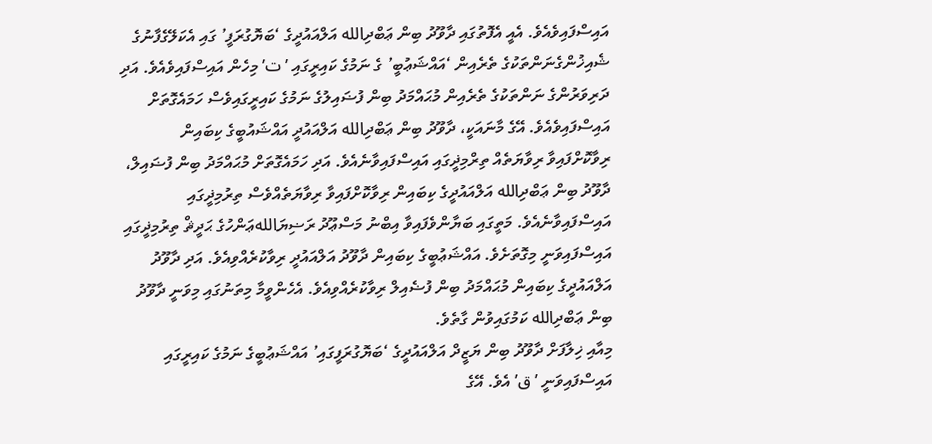އައިސްފައިވެއެވެ. އެއީ އެފޮތުގައި ދާވޫދު ބިން ޢަބްދިالله އަލްއައުދީގެ ‘ބަޔޮގުރަފީ’ ގައި އެކަލޭގެފާނުގެ ޝެއިޚުންގެނަންތަކުގެ ތެރެއިން ‘އައްޝަޢުބީ’ ގެ ނަމުގެ ކައިރީގައި ’ت’ މިހެން އައިސްފައިވެއެވެ. އަދި ދަރިވަރުންގެ ނަންތަކުގެ ތެރެއިން މުޙައްމަދު ބިން ފުޟައިލުގެ ނަމުގެ ކައިރީގައިވެސް ހަމައެގޮތަށް އައިސްފައިވެއެވެ. އޭގެ މާނައަކީ، ދާވޫދު ބިން ޢަބްދިالله އަލްއައުދީ އައްޝައުބީގެ ކިބައިން ރިވާކޮށްފައިވާ ރިވާޔަތެއް ތިރްމިޛީގައި އައިސްފައިވާނެއެވެ. އަދި ހަމައެގޮތަށް މުޙައްމަދު ބިން ފުޟައިލް، ދާވޫދު ބިން ޢަބްދިالله އަލްއައުދީގެ ކިބައިން ރިވާކޮށްފައިވާ ރިވާޔަތެއްވެސް ތިރުމިޛީގައި އައިސްފައިވާނެއެވެ. މަތީގައި ބަޔާންވެފައިވާ އިބްނު މަސްޢޫދު ރަޟިޔަاللهޢަންހުގެ ޙަދީޘް ތިރުމިޛީގައި އައިސްފައިވަނީ މިގޮތަށެވެ. އައްޝަޢުބީގެ ކިބައިން ދާވޫދު އަލްއައުދީ ރިވާކުރެއްވިއެވެ. އަދި ދާވޫދު އަލްއައުދީގެ ކިބައިން މުޙައްމަދު ބިން ފުޟެއިލް ރިވާކުރެއްވިއެވެ. އެހެންވީމާ މިތަނުގައި މިވަނީ ދާވޫދު ބިން ޢަބްދިالله ކަމުގައިވުން ގާތެވެ.
މިއާއި ޚިލާފަށް ދާވޫދު ބިން ޔަޒީދް އަލްއައުދީގެ ‘ބަޔޮގުރަފީގައި’ އައްޝަޢުބީގެ ނަމުގެ ކައިރީގައި އައިސްފައިވަނީ ’ق’ އެވެ. އޭގެ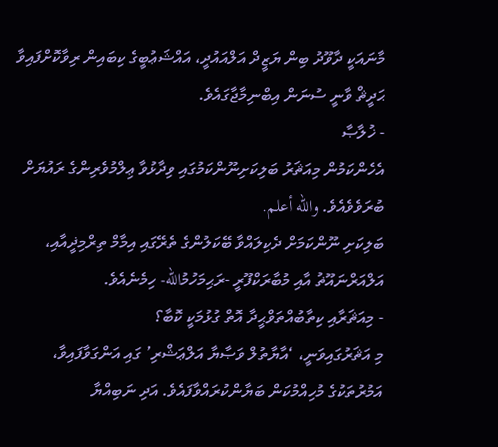މާނައަކީ ދާވޫދު ބިން ޔަޒީދް އަލްއައުދީ، އައްޝަޢުބީގެ ކިބައިން ރިވާކޮށްފައިވާ ޙަދީޘް ވާނީ ސުނަން އިބްނިމާޖާގައެވެ.
- ޚުލާޞާ
އެހެންކަމުން މިއަޘަރު ބަލިކަށިނޫންކަމުގައި ވިދާޅުވާ ޢިލްމުވެރިންގެ ރައުޔަށް ބުރަވެވެއެވެ. والله أعلم.
ބަލިކަށި ނޫންކަމަށް ދެކިލައްވާ ބޭކަލުންގެ ތެރޭގައި އިމާމް ތިރްމިޛީއާއި، އަލްއަރްނައޫޡު އާއި މުބާރަކްފޫރީ -ރަޙިމަހުމުالله- ހިމެނެއެވެ.
- މިއަޘަރާއި ކިތާބުއްތަވްޙީދާ އޮތް ގުޅުމަކީ ކޮބާ؟
މި އަޘަރުގައިވަނީ، ‘އާޔާތުލް ވަޞާޔާ އަލްޢަޝްރި’ ގައި އަންގަވާފައިވާ، އަމުރުތަކުގެ މުހިއްމުކަން ބަޔާންކުރައްވާފައެވެ. އަދި ނަބިއްޔާ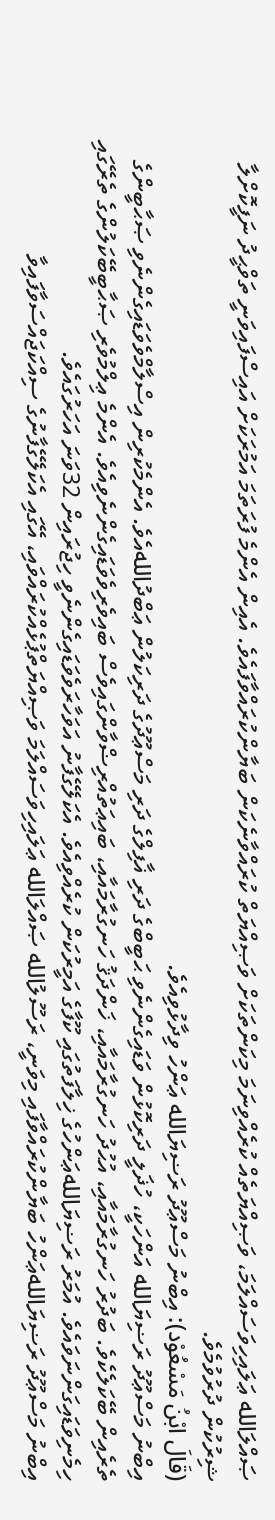ޞައްލަالله ޢަލައިހިވަސައްލަމަ، ވަޞިއްޔަތެއް ކުރެއްވިނަމަ މިކަންތަކަށް ވަޞިއްޔަތް ކުރައްވާނެކަން ބަޔާންކުރައްވާފައެވެ. އެއިން އެންމެ ފުރަތަމަ އަމުރަކަށް އައިސްފައިވަނީ ތަވްޙީދު ނަފީކޮށްލާ ޝިރުކުން ދުރުވުމެވެ.
(قَالَ ابْنُ مَسْعُوْد): އިބްނު މަސްޢޫދު ރަޟިޔަالله ޢަންހު ވިދާޅުވިއެވެ.
އިބްނު މަސްޢޫދު ރަޟިޔަالله އަންހަކީ، ހުޛަލީ ދަރިކޮޅުން ވަޑައިގެންނެވި ޙަބީބްގެ ދަރި ޣާފިލްގެ ދަރި މަސްޢޫދުގެ ދަރިކަލުން ޢަބްދުاللهއެވެ. އެންމެކުރިން އިސްލާމްވެވަޑައިގެންނެވި ޞަޙާބީންގެ ތެރެއިން ބޭކަލެކެވެ. ބަދުރު ހަނގުރާމައާއި، އުޙުދު ހަނގުރާމައާއި، ޚަންދަޤު ހަނގުރާމައާއި، ބައިޢަތުއްރިޟްވާންގައިވެސް ބައިވެރިވެވަޑައިގެންނެވިއެވެ. އެންމެ ޢިލްމުވެރި ޞަޙާބީބޭކަލުންގެ ތެރޭގައި ހިމެނިވަޑައިގަންނަވައެވެ. އުމަރު ރަޟިޔަاللهޢަންހުގެ ޚިލާފަތުގައި ކޫފާގެ އަމީރުކަން ކުރެއްވިއެވެ. އެކަލޭގެފާނު އަވަހާރަވެވަޑައިގެންނެވީ ހިޖުރައިން 32ވަނަ އަހަރުގައެވެ.
އިބްނު މަސްޢޫދު ރަޟިޔަاللهޢަންހު ބަޔާންކުރައްވާފައި މިވަނީ، ރަސޫލުالله ޞައްލަالله ޢަލައިހިވަސައްލަމަ ވަޞިއްޔަތްޕުޅެއްކުރައްވައި، އޭގައި އެކަލޭގެފާނުގެ ސިއްކަޖައްސަވާފައިވާ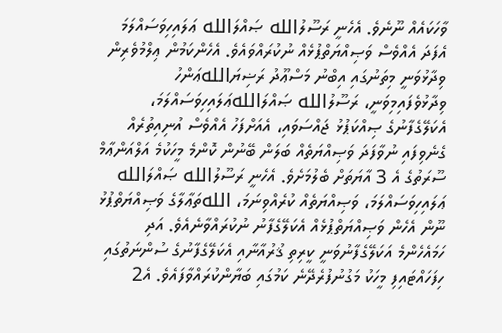ވާހަކައެއް ނޫނެވެ. އެހެނީ ރަސޫލުالله ޞައްލަالله ޢަލައިހިވަސައްލަމަ އެފަދަ އެއްވެސް ވަޞިއްޔަތްޕުޅެއް ނުކުރައްވައެވެ. އެހެންކަމުން ޢިލްމުވެރިން ވިދާޅުވަނީ މިތަނުގައި އިބްނު މަސްޢޫދު ރަޟިޔަاللهޢަންހު ވިދާޅުވެފައިމިވަނީ، ރަސޫލުالله ޞައްލަاللهޢަލައިހިވަސައްލަމަ، އެކަލޭގެފާނުގެ ޞިއްކަޕުޅު ޖައްސަވައި، އެއަށްފަހު އެއްވެސް އުނިއިތުރެއް ގެނެވިފައި ނުވާފަދަ ވަޞިއްޔަތެއް ބަލަން ބޭނުން ކޮންމެ މީހަކުމެ އަލްއަންޢާމް ސޫރަތުގެ އެ 3 އާޔަތަށް ބެލުމަށެވެ. އެހެނީ ރަސޫލުالله ޞައްލަالله ޢަލައިހިވަސައްލަމަ، ވަޞިއްޔަތެއް ކުރެއްވިނަމަ، اللهތަޢާލާގެ ވަޞިއްޔަތްޕުޅު ނޫން އެހެން ވަޞިއްޔަތްޕުޅެއް އެކަލޭގެފާނު ނުކުރައްވާނެއެވެ. އަދި ހަމައެހެންމެ އަކަލޭގެފާނުވަނީ ކީރިތި ޤުރުއާނާއި އެކަލޭގެފާނުގެ ސުންނަތުގައި ހިފަހައްޓައިފި މީހަކު މަގުނުފުރެދޭނެ ކަމުގައި ބަޔާންކުރައްވާފައެވެ. އެ2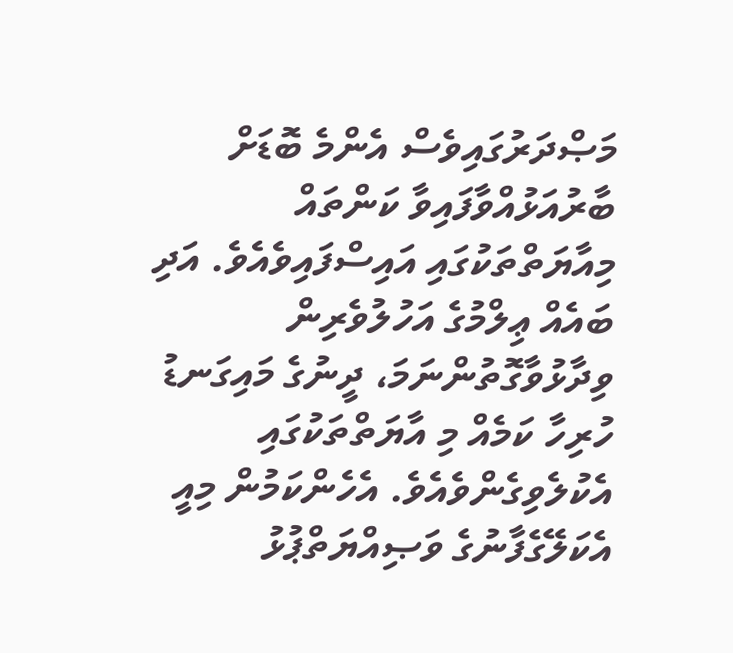މަޞްދަރުގައިވެސް އެންމެ ބޮޑަށް ބާރުއަޅުއްވާފައިވާ ކަންތައް މިއާޔަތްތަކުގައި އައިސްފައިވެއެވެ. އަދި ބައެއް ޢިލްމުގެ އަހުލުވެރިން ވިދާޅުވާގޮތުންނަމަ، ދީނުގެ މައިގަނޑު ހުރިހާ ކަމެއް މި އާޔަތްތަކުގައި އެކުލެވިގެންވެއެވެ. އެހެންކަމުން މިއީ އެކަލޭގެފާނުގެ ވަޞިއްޔަތްޕުޅު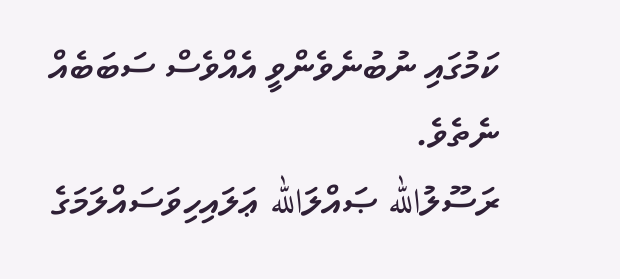ކަމުގައި ނުބުނެވެންވީ އެއްވެސް ސަބަބެއް ނެތެވެ.
ރަސޫލުالله ޞައްލަالله ޢަލައިހިވަސައްލަމަގެ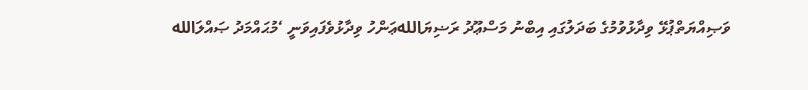ވަޞިއްޔަތްޕުޅޭ ވިދާޅުވުމުގެ ބަދަލުގައި އިބްނު މަސްޢޫދު ރަޟިޔަاللهޢަންހު ވިދާޅުވެފައިވަނީ ‘މުޙައްމަދު ޞައްލަالله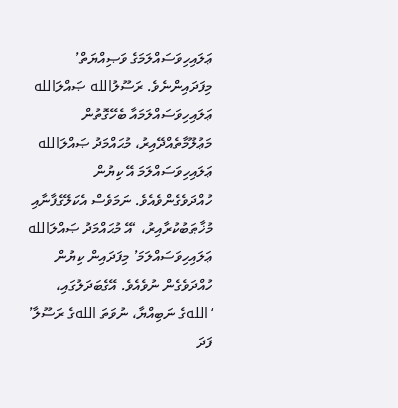ޢަލައިހިވަސައްލަމަގެ ވަޞިއްޔަތް’ މިފަދައިންނެވެ. ރަސޫލުالله ޞައްލަالله ޢަލައިހިވަސައްލަމައާ ބެހޭގޮތުން މަޢުލޫމާތެއްދޭއިރު، މުޙައްމަދު ޞައްލަالله ޢަލައިހިވަސައްލަމަ އޭ ކިޔުން ހުއްދަވެގެންވެއެވެ. ނަމަވެސް އެކަލޭގެފާނާއި މުޚާޠަބުކުރާއިރު، ‘އޭ މުޙައްމަދު ޞައްލަالله ޢަލައިހިވަސައްލަމަ’ މިފަދައިން ކިޔުން ހުއްދަވެގެން ނުވެއެވެ. އޭގެބަދަލުގައި، ‘اللهގެ ނަބިއްޔާ، ނުވަތަ اللهގެ ރަސޫލާ’ ފަދަ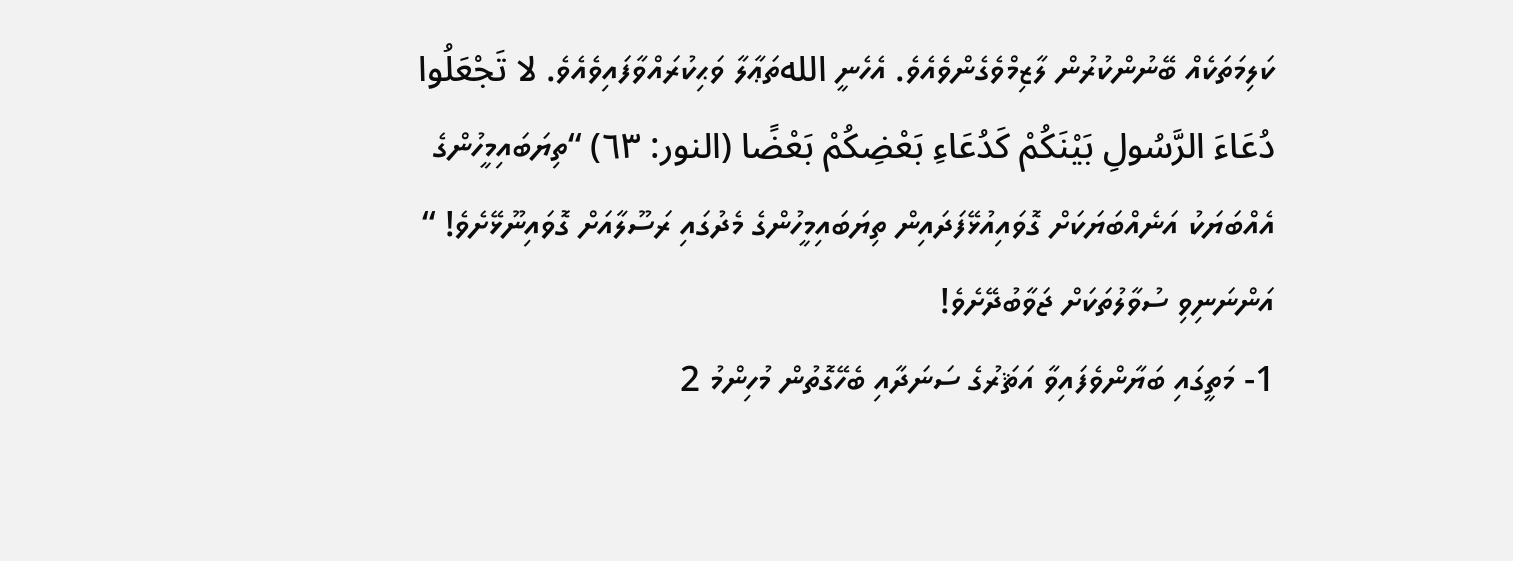ކަލިމަތަކެއް ބޭނުންކުރުން ލާޒިމްވެގެންވެއެވެ. އެހެނީ اللهތަޢާލާ ވަޙިކުރައްވާފައިވެއެވެ. لا تَجْعَلُوا دُعَاءَ الرَّسُولِ بَيْنَكُمْ كَدُعَاءِ بَعْضِكُمْ بَعْضًا (النور: ٦٣) “ތިޔަބައިމީހުންގެ އެއްބަޔަކު އަނެއްބަޔަކަށް ގޮވައިއުޅޭފަދައިން ތިޔަބައިމީހުންގެ މެދުގައި ރަސޫލާއަށް ގޮވައިނޫޅޭށެވެ! “
އަންނަނިވި ސުވާލުތަކަށް ޖަވާބުދޭށެވެ!
1- މަތީގައި ބަޔާންވެފައިވާ އަޘަރުގެ ސަނަދާއި ބެހޭގޮތުން މުހިންމު 2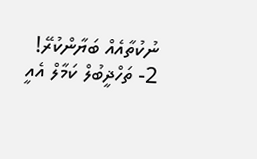ނުކުތާއެއް ބަޔާންކުރޭ!
2- ތަހްޛީބުލް ކަމާލް އެއީ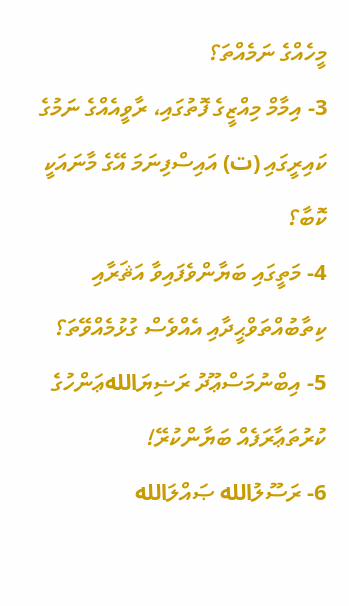މީހެއްގެ ނަމެއްތަ؟
3- އިމާމް މިއްޒީގެ ފޮތުގައި، ރާވީއެއްގެ ނަމުގެ ކައިރީގައި (ت) އައިސްފިނަމަ އޭގެ މާނައަކީ ކޮބާ؟
4- މަތީގައި ބަޔާންވެފައިވާ އަޘަރާއި ކިތާބުއްތަވްޙީދާއި އެއްވެސް ގުޅުމެއްވޭތަ؟
5- އިބްނުމަސްޢޫދު ރަޟިޔަاللهޢަންހުގެ ކުރުތަޢާރަފެއް ބަޔާންކުރޭ!
6- ރަސޫލުالله ޞައްލަالله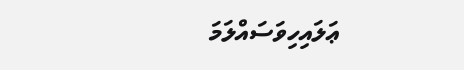ޢަލައިހިވަސައްލަމަ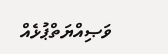ވަޞިއްޔަތްޕުޅެއް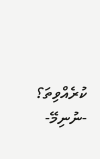ކުރެއްވިތަ؟
-ނުނިމޭ-